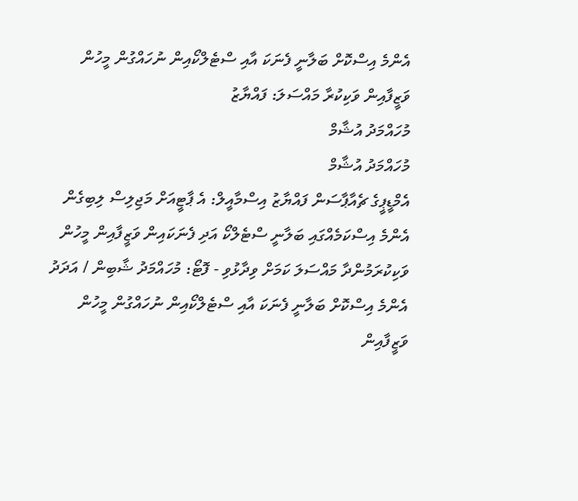އެންމެ އިސްކޮށް ބަލާނީ ފެނަކަ އާއި ސްޓެލްކޯއިން ނުހައްގުން މީހުން ވަޒީފާއިން ވަކިކުރާ މައްސަލަ: ފައްޔާޒު
މުހައްމަދު އުޝާމް
މުހައްމަދު އުޝާމް
އެމްޑީޕީގެ ޗެއާޕާސަން ފައްޔާޒު އިސްމާއީލް: އެ ޕާޓީއަށް މަޖިލިސް ލިބިގެން އެންމެ އިސްކަމެއްގައި ބަލާނީ ސްޓެލްކޯ އަދި ފެނަކައިން ވަޒީފާއިން މީހުން ވަކިކުރަމުންދާ މައްސަލަ ކަމަށް ވިދާޅުވި - ފޮޓޯ: މުހައްމަދު ޝާބިން / އަދަދު
އެންމެ އިސްކޮށް ބަލާނީ ފެނަކަ އާއި ސްޓެލްކޯއިން ނުހައްގުން މީހުން ވަޒީފާއިން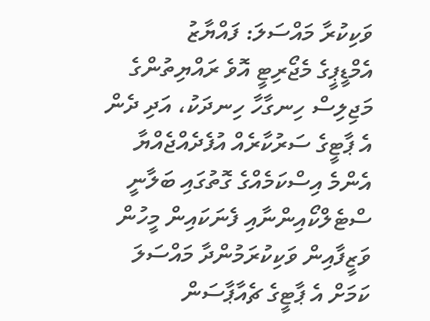ވަކިކުރާ މައްސަލަ: ފައްޔާޒު
އެމްޑީޕީގެ މެޖޯރިޓީ އޮވެ ރައްޔިތުންގެ މަޖިލިސް ހިނގާހާ ހިނދަކު، އަދި ދެން އެ ޕާޓީގެ ސަރުކާރެއް އުފެދެއްޖެއްޔާ އެންމެ އިސްކަމެއްގެ ގޮތުގައި ބަލާނީ ސްޓެލްކޯއިންނާއި ފެނަކައިން މީހުން ވަޒީފާއިން ވަކިކުރަމުންދާ މައްސަލަ ކަމަށް އެ ޕާޓީގެ ޗެއާޕާސަން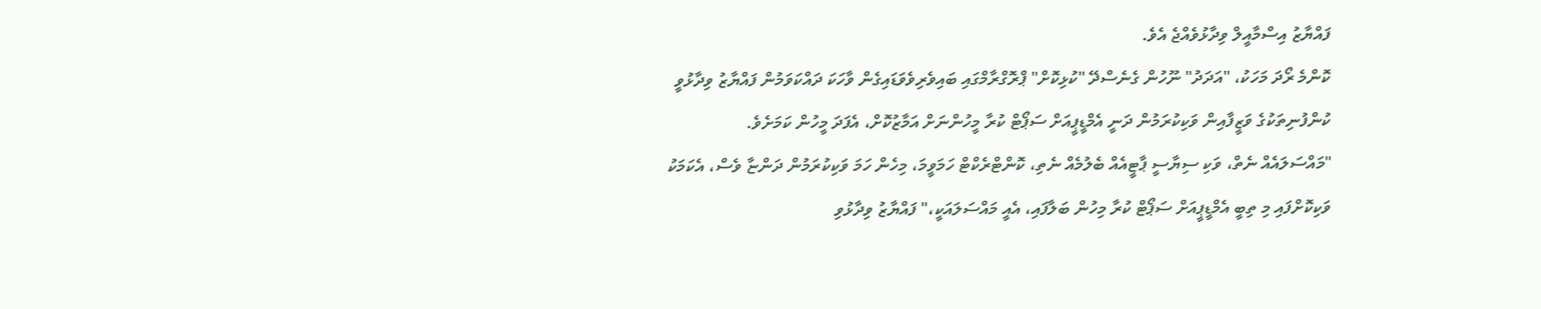ފައްޔާޒު އިސްމާއީލް ވިދާޅުވެއްޖެ އެވެ.
ކޮންމެ ރޯދަ މަހަކު، "އަދަދު" ނޫހުން ގެނެސްދޭ "ކުޅިކޮށް" ޕްރޮގްރާމްގައި ބައިވެރިވެވަޑައިގެން ވާހަކަ ދައްކަވަމުން ފައްޔާޒު ވިދާޅުވީ ކުންފުނިތަކުގެ ވަޒީފާއިން ވަކިކުރަމުން ދަނީ އެމްޑީޕީއަށް ސަޕޯޓް ކުރާ މީހުންނަށް އަމާޒުކޮށް، އެފަދަ މީހުން ކަމަށެވެ.
"މައްސަލައެއް ނެތް، ވަކި ސިޔާސީ ޕާޓީއެއް ބެލުމެއް ނެތި، ކޮންޓްރެކްޓް ހަމަވީމަ، މިހެން ހަމަ ވަކިކުރަމުން ދަންޏާ ވެސް، އެކަމަކު ވަކިކޮށްފައި މި ތިބީ އެމްޑީޕީއަށް ސަޕޯޓް ކުރާ މިހުން ބަލާފައި، އެއީ މައްސަލައަކީ،" ފައްޔާޒު ވިދާޅުވި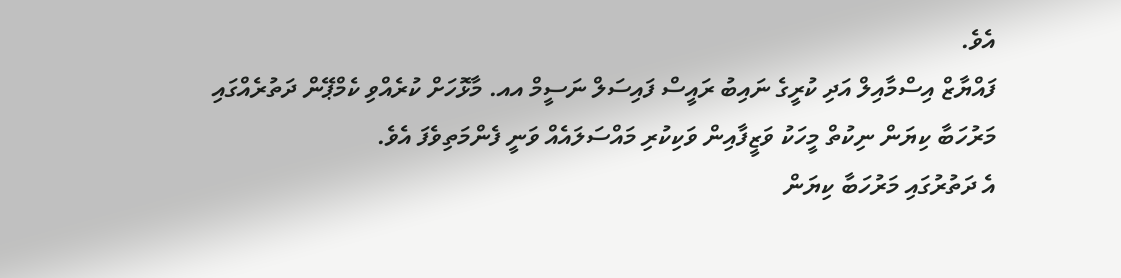އެވެ.
ފައްޔާޒް އިސްމާއިލް އަދި ކުރީގެ ނައިބު ރައީސް ފައިސަލް ނަސީމް އއ. މާޅޮހަށް ކުރެއްވި ކެމްޕޭން ދަތުރެއްގައި މަރުހަބާ ކިޔަން ނިކުތް މީހަކު ވަޒީފާއިން ވަކިކުރި މައްސަލައެއް ވަނީ ފެންމަތިވެފަ އެވެ.
އެ ދަތުރުގައި މަރުހަބާ ކިޔަން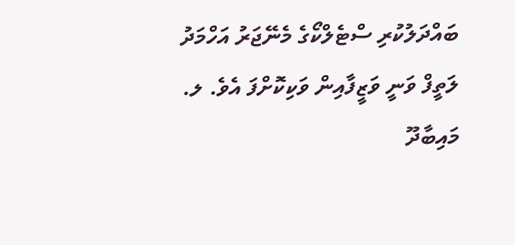ބައްދަލުކުރި ސްޓެލްކޯގެ މެނޭޖަރު އަހްމަދު ލަތީފް ވަނީ ވަޒީފާއިން ވަކިކޮށްފަ އެވެ. ލ. މައިބާދޫ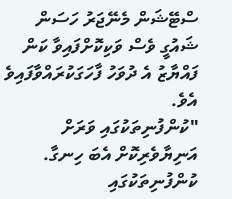ސްޓޭޝަން މެނޭޖަރު ހަސަން ޝައުގީ ވެސް ވަކިކޮށްފައިވާ ކަން ފައްޔާޒު އެ ދުވަހު ފާހަގަކުރައްވާފައިވެ އެވެ.
"ކުންފުނިތަކުގައި ވަރަށް އަނިޔާވެރިކޮށް އެބަ ހިނގާ. ކުންފުނިތަކުގައި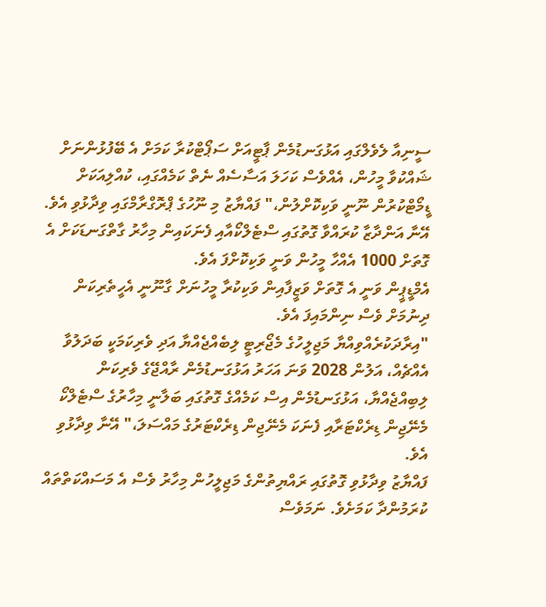ސީނިއާ ލެވެލްގައި އަޅުގަނޑުމެން ޕާޓީއަށް ސަޕޯޓްކުރާ ކަމަށް އެ ބޭފުޅުންނަށް ޝައްކުވާ މީހުން، އެއްވެސް ކަހަލަ އަސާސެއް ނެތް ކަމެއްގައި، ކުއްލިއަކަށް ޑީމޯޓްކުރުން ނޫނީ ވަކިކޮށްލުން،" ފައްޔާޒު މި ނޫހުގެ ޕްރޮގްރާމްގައި ވިދާޅުވި އެވެ.
އޭނާ އަންދާޒާ ކުރައްވާ ގޮތުގައި ސްޓެލްކޯއާއި ފެނަކައިން މިހާރު ގާތްގަނޑަކަށް އެ ގޮތަށް 1000 އެއްހާ މީހުން ވަނީ ވަކިކޮށްފަ އެވެ.
އެމްޑީޕީން ވަނީ އެ ގޮތަށް ވަޒީފާއިން ވަކިކުރާ މީހުނަށް ގާނޫނީ އެހީތެރިކަން ދިނުމަށް ވެސް ނިންމައިފަ އެވެ.
"އިރާދަކުރެއްވިއްޔާ މަޖިލީހުގެ މެޖޯރިޓީ ލިބެއްޖެއްޔާ އަދި ވެރިކަމަކީ ބަދަލުވާ އެއްޗެއް، އަލުން 2028 ވަނަ އަހަރު އަޅުގަނޑުމެން ރާއްޖޭގެ ވެރިކަން ލިބިއްޖެއްޔާ، އަޅުގަނޑުމެން އިސް ކަމެއްގެ ގޮތުގައި ބަލާނީ މިހާރުގެ ސްޓެލްކޯ މެނޭޖިން ޑިރެކްޓަރާއި ފެނަކަ މެނޭޖިން ޑިރެކްޓަރުގެ މައްސަލަ،" އޭނާ ވިދާޅުވި އެވެ.
ފައްޔާޒު ވިދާޅުވި ގޮތުގައި ރައްޔިތުންގެ މަޖިލީހުން މިހާރު ވެސް އެ މަސައްކަތްތައް ކުރަމުންދާ ކަމަށެވެ. ނަމަވެސް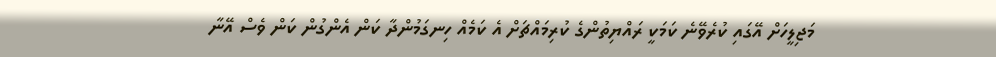މަޖިލީހަށް އޭގައި ކުރެވޭނެ ކަމަކީ ރައްޔިތުންގެ ކުރިމައްޗަށް އެ ކަމެއް ހިނގަމުންދާ ކަން އެންގުން ކަން ވެސް އޭނާ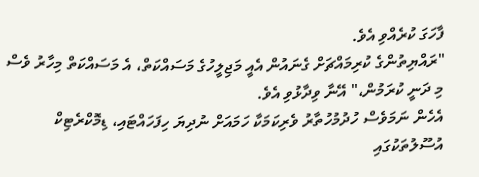ފާހަގަ ކުރެއްވި އެވެ.
"ރައްޔިތުންގެ ކުރިމައްޗަށް ގެނައުން އެއީ މަޖިލީހުގެ މަސައްކަތް، އެ މަސައްކަތް މިހާރު ވެސް މި ދަނީ ކުރަމުން،" އޭނާ ވިދާޅުވި އެވެ.
އެހެން ނަމަވެސް ހުދުމުހުތާރު ވެރިކަމަކާ ހަމައަށް ނުދިޔަ ހިފަހައްޓައި، ޑިމޮކްރެޓިކް އުސޫލުތަކުގައި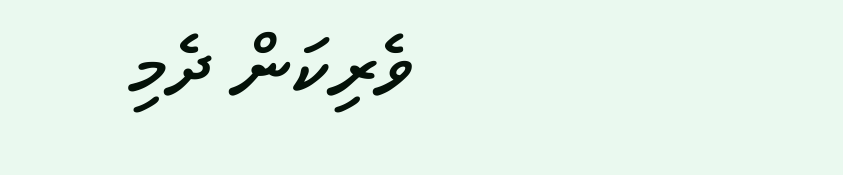ވެރިކަން ދެމި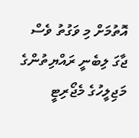އޮތުމަށް މި ވަގުތު ވެސް ޖާގަ ލިބެނީ ރައްޔިތުންގެ މަޖިލީހުގެ މެޖޯރިޓީ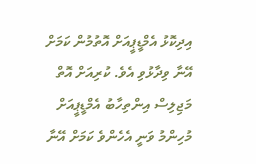އިދިކޮޅު އެމްޑީޕީއަށް އޮތުމުން ކަމަށް އޭނާ ވިދާޅުވި އެވެ. ކުރިއަށް އޮތް މަޖިލިސް އިންތިހާބު އެމްޑީޕީއަށް މުހިންމު ވަނީ އެހެންވެ ކަމަށް އޭނާ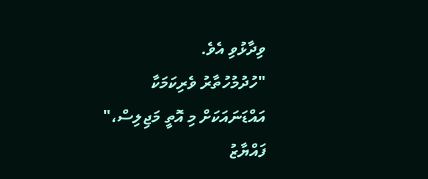ވިދާޅުވި އެވެ.
"ހުދުމުހުތާރު ވެރިކަމަކާ އައްޑަނައަކަށް މި އޮތީ މަޖިލިސް،" ފައްޔާޒު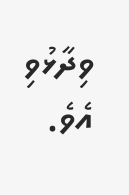ވިދާޅުވި އެވެ.